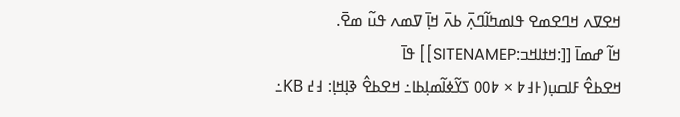ߞߐߜߍ ߞߣߐߘߐ ߟߊߘߤߊ߬ߣߍ߲߫ ߕߍ߫ ߞߊ߲߫ ߜߘߍ ߟߎ߬ ߘߐ߫.
ߞߊ߬ ߝߘߊ߫ [[:ߞߙߊߞߏ:SITENAMEP]] ߟߊ߫
ߞߐߕߐ߮ ߓߊߛߎ߲(߅߃߈ × ߈߀߀ ߖߌ߬ߦߊ߬ߘߊ߲ߕߊ߸ ߞߐߕߐ߮ ߢߊ߲ߞߊ߲: ߃߄ KB߸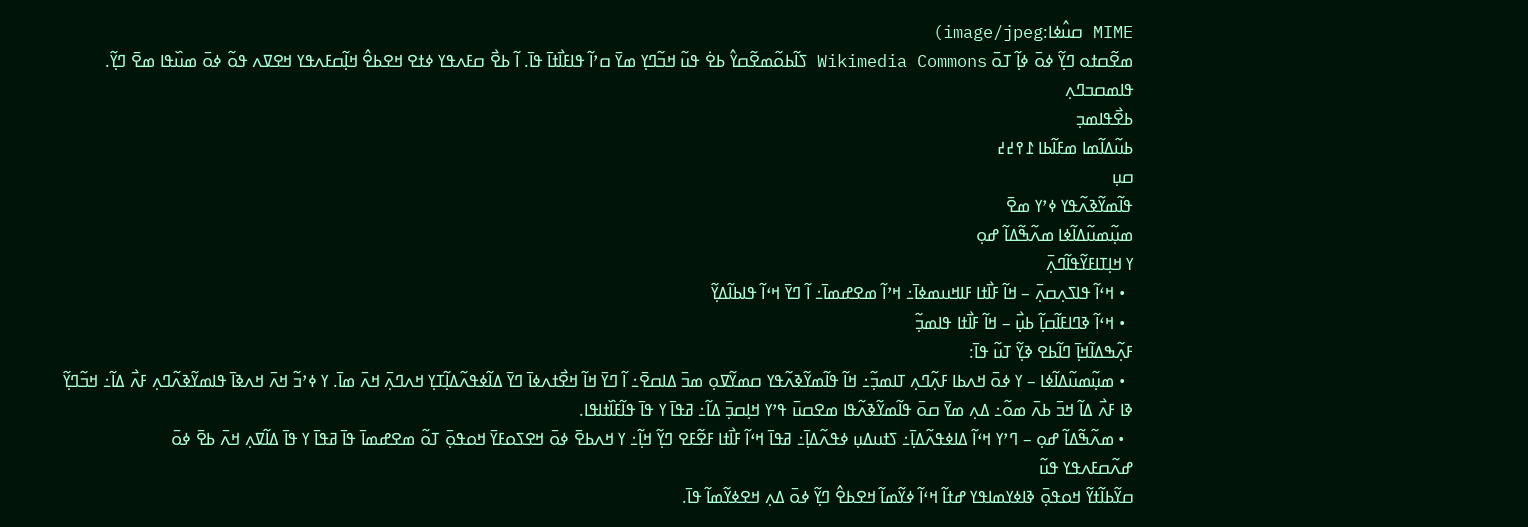MIME ߛߎ߮ߦߊ:image/jpeg)
ߘߐ߬ߛߙߋ ߣߌ߲߬ ߦߋ߫ ߦߊ߲߬ ߠߋ߫ Wikimedia Commons ߖߊ߬ߕߋ߬ߘߐ߬ߛߌ߮ ߕߐ߭ ߟߎ߬ ߞߏ߬ߣߌ߲ ߘߌ߫ ߛߴߊ߬ ߟߊߓߊ߯ߙߊ߫ ߟߊ߫. ߊ߬ ߕߐ߯ ߛߓߍߟߌ ߦߙߐ ߞߐߕߐ߮ ߞߊ߲߬ߛߓߍߟߌ ߞߐߜߍ ߟߋ߬ ߦߋ߫ ߘߎ߰ߟߊ ߘߐ߫ ߣߌ߲߬.
ߟߊߘߛߏߣߍ߲
ߕߐ߯ߟߊߘߏ߲
ߕߎ߬ߡߊ߬ߘߊ ߘߓߊ߬ߕߊ ߁߉߄߄
ߛߎ߲
ߟߊ߬ߘߌ߬ߢߍ߬ߟߌ ߦߴߌ ߘߐ߫
ߘߎ߲߬ߘߎ߬ߡߊ߬ߦߊ ߘߍ߬ߒ߬ߡߊ߬ ߝߋ߲
ߌ ߞߊ߲ߠߊߓߌ߬ߟߊ߬ߣߍ߲߫
  • ߞߵߊ߬ ߟߊߖߍ߲ߛߍ߲߫ – ߞߊ߬ ߓߊ߯ߙߊ ߓߊߞߎߘߦߊ߫߸ ߞߴߊ߬ ߘߐߝߘߊ߫߸ ߊ߬ ߣߌ߫ ߞߵߊ߬ ߟߊߕߊ߬ߡߌ߲߬
  • ߞߵߊ߬ ߢߣߊߓߊ߬ߛߊ߲߬ ߕߎ߲߯ – ߞߊ߬ ߓߊ߯ߙߊ ߟߊߘߏ߲߬
ߓߍ߲߬ߒߡߊ߬ߞߊ߲߫ ߣߊ߬ߕߐ ߢߌ߲߬ ߠߎ߬ ߟߊ߫:
  • ߘߎ߲߬ߘߎ߬ߡߊ߬ߦߊ – ߌ ߦߋ߫ ߞߍߕߊ ߓߍ߲߬ߣߍ߲ ߠߊߘߏ߲߬߸ ߞߊ߬ ߟߊ߬ߘߌ߬ߢߍ߬ߟߌ ߛߘߌ߬ߜߋ߲ ߘߏ߫ ߡߊߛߐ߫߸ ߊ߬ ߣߌ߫ ߞߊ߬ ߞߐ߯ߙߍߦߊ߫ ߣߌ߫ ߡߊ߬ߦߟߍ߬ߡߊ߲߬ߠߌ߲ ߞߍߣߍ߲߫ ߞߍ߫ ߘߊ߫. ߌ ߦߴߏ߬ ߞߍ߫ ߞߍߢߊ߫ ߟߊߘߌ߬ߢߍ߬ߣߍ߲ ߓߍ߯ ߡߊ߬߸ ߞߏ߬ߣߌ߲߬ ߢߊ ߓߍ߯ ߡߊ߬ ߞߏ߫ ߕߍ߫ ߘߋ߬߸ ߡߍ߲ ߘߌ߫ ߛߋ߫ ߟߊ߬ߘߌ߬ߢߍ߬ߟߊ ߘߐߛߎ߫ ߟߴߌ ߞߊ߲ߛߏ߲߫ ߡߊ߬߸ ߥߟߊ߫ ߌ ߟߊ߫ ߟߊ߬ߓߊ߰ߙߊߟߊ.
  • ߘߍ߬ߒ߬ߡߊ߬ ߝߋ߲ – ߣߴߌ ߞߵߊ߬ ߡߊߦߟߍ߬ߡߊ߲߫߸ ߖߙߎߡߎ߲ ߦߟߍ߬ߡߊ߲߫߸ ߥߟߊ߫ ߞߵߊ߬ ߓߊ߯ߙߊ ߓߐ߬ߓߐ ߣߌ߲߬ ߞߊ߲߬߸ ߌ ߞߍߕߐ߫ ߦߋ߫ ߞߐߖߋߓߌ߫ ߞߋߟߋ߲߫ ߠߋ߬ ߘߐߝߘߊ߫ ߟߊ߫ ߥߟߊ߫ ߌ ߟߊ߫ ߡߊ߬ߜߍ߲ ߞߍ߫ ߕߐ߫ ߦߋ߫
ߝߍ߬ߛߓߍߟߌ ߟߎ߬
ߛߌ߬ߕߊ߬ߙߌ߬ ߞߋߟߋ߲߫ ߢߊߦߌߘߊߟߌ ߝߙߊ߬ ߞߵߊ߬ ߦߌ߬ߘߊ߬ ߞߐߕߐ߮ ߣߌ߲߬ ߦߋ߫ ߡߍ߲ ߞߐߦߌ߬ߘߊ߬ ߟߊ߫.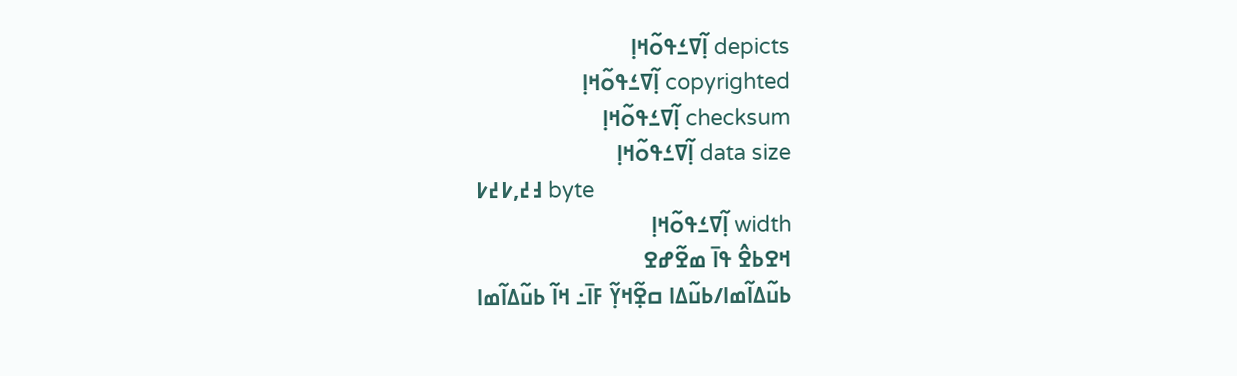depicts ߊ߲߬ߜߑߟߋ߬ߞߊ߲
copyrighted ߊ߲߬ߜߑߟߋ߬ߞߊ߲
checksum ߊ߲߬ߜߑߟߋ߬ߞߊ߲
data size ߊ߲߬ߜߑߟߋ߬ߞߊ߲
߃߄,߇߄߇ byte
width ߊ߲߬ߜߑߟߋ߬ߞߊ߲
ߞߐߕߐ߮ ߟߊ߫ ߘߐ߬ߝߐ
ߕߎ߬ߡߊ߬ߘߊ/ߕߎ߬ߡߊ ߛߐ߲߬ߞߌ߲߬ ߓߊ߫߸ ߞߊ߬ ߕߎ߬ߡߊ߬ߘߊ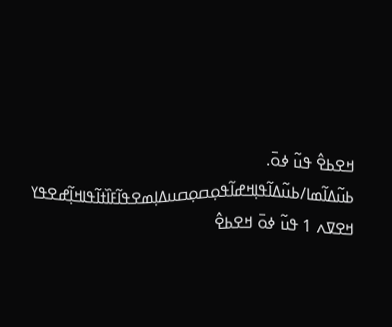ߞߐߕߐ߮ ߟߎ߬ ߦߋ߫.
ߕߎ߬ߡߊ߬ߘߊ/ߕߎ߬ߡߊ߬ߟߊ߲ߞߝߊ߬ߟߋ߲ߛߋ߲ߛߎߡߊ߲ߘߐߟߊ߬ߓߊ߰ߙߊ߬ߟߊߞߊ߲߬ߝߐߟߌ
ߞߐߜߍ 1 ߟߎ߬ ߦߋ߫ ߞߐߕߐ߮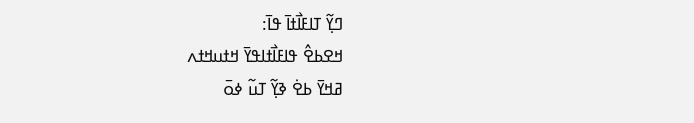ߣߌ߲߬ ߠߊߓߊ߯ߙߊ߫ ߟߊ߫:
ߞߐߕߐ߮ ߟߊߓߊ߯ߙߊߟߌ߫ ߞߙߎߞߙߍ
ߥߞߌ߫ ߕߐ߭ ߢߌ߲߬ ߠߎ߬ ߦߋ߫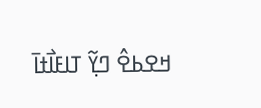ߞߐߕߐ߮ ߣߌ߲߬ ߠߊߓߊ߯ߙߊ߫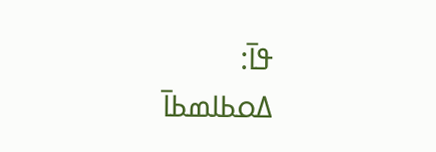ߟߊ߫:
ߡߋߕߊߘߕߊ߫